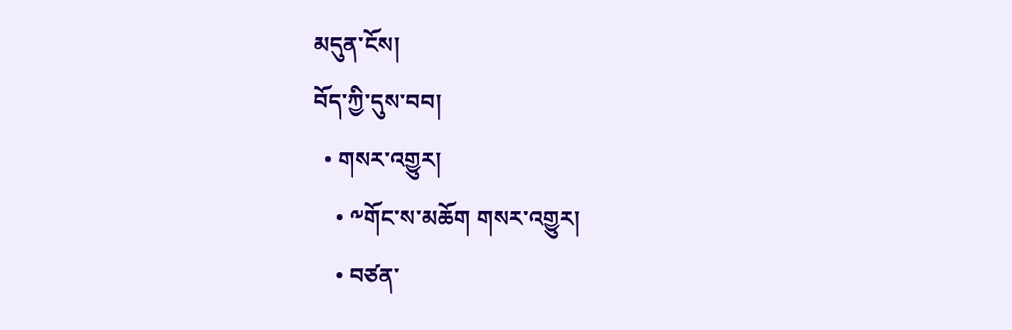མདུན་ངོས།
བོད་ཀྱི་དུས་བབ།
  • གསར་འགྱུར།
    • ༸གོང་ས་མཆོག གསར་འགྱུར།
    • བཙན་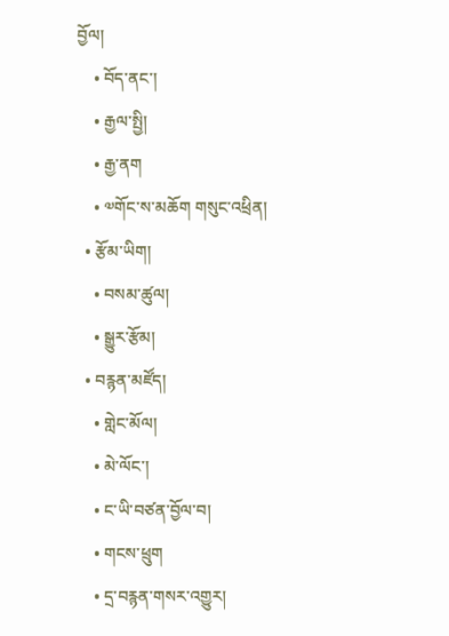བྱོལ།
    • བོད་ནང་།
    • རྒྱལ་སྤྱི།
    • རྒྱ་ནག
    • ༧གོང་ས་མཆོག གསུང་འཕྲིན།
  • རྩོམ་ཡིག།
    • བསམ་ཚུལ།
    • སྒྱུར་རྩོམ།
  • བརྙན་མཛོད།
    • གླེང་མོལ།
    • མེ་ལོང་།
    • ང་ཡི་བཙན་བྱོལ་བ།
    • གངས་ཕྲུག
    • དྲ་བརྙན་གསར་འགྱུར།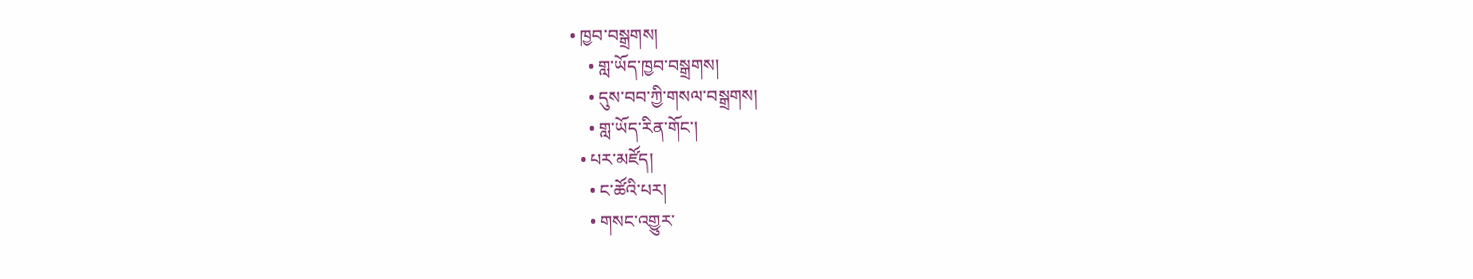• ཁྱབ་བསྒྲགས།
    • གླ་ཡོད་ཁྱབ་བསྒྲགས།
    • དུས་བབ་ཀྱི་གསལ་བསྒྲགས།
    • གླ་ཡོད་རིན་གོང་།
  • པར་མཛོད།
    • ང་ཚོའི་པར།
    • གསང་འགྱུར་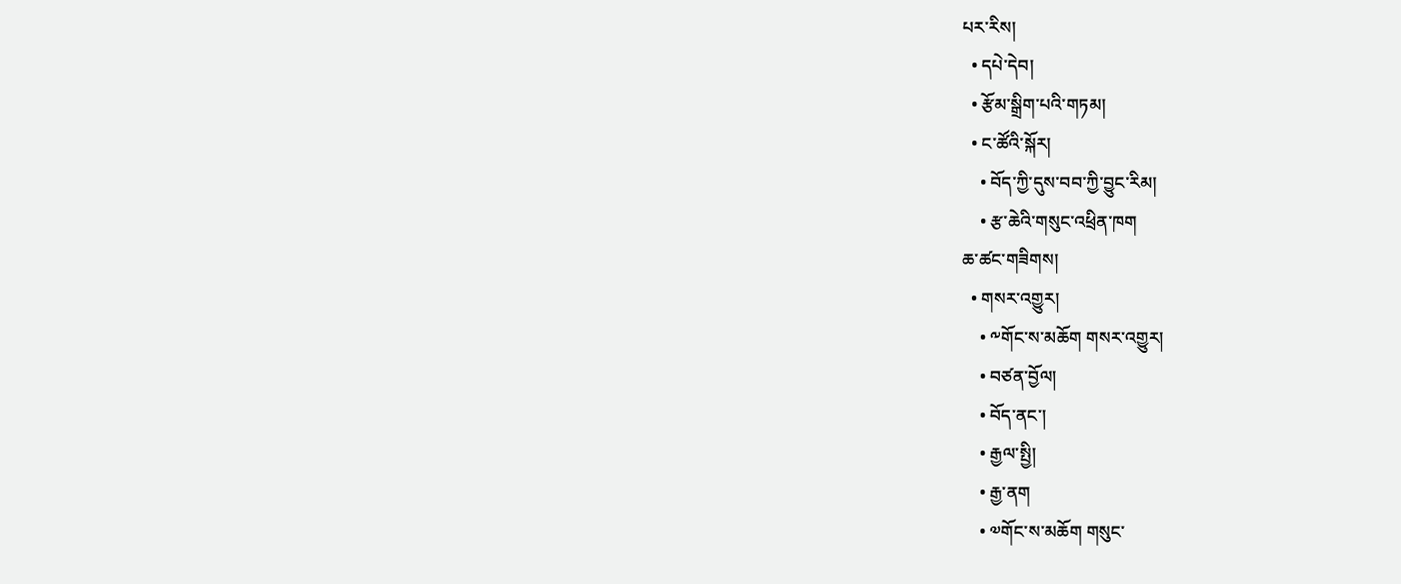པར་རིས།
  • དཔེ་དེབ།
  • རྩོམ་སྒྲིག་པའི་གཏམ།
  • ང་ཚོའི་སྐོར།
    • བོད་ཀྱི་དུས་བབ་ཀྱི་བྱུང་རིམ།
    • རྩ་ཆེའི་གསུང་འཕྲིན་ཁག
ཆ་ཚང་གཟིགས།
  • གསར་འགྱུར།
    • ༸གོང་ས་མཆོག གསར་འགྱུར།
    • བཙན་བྱོལ།
    • བོད་ནང་།
    • རྒྱལ་སྤྱི།
    • རྒྱ་ནག
    • ༧གོང་ས་མཆོག གསུང་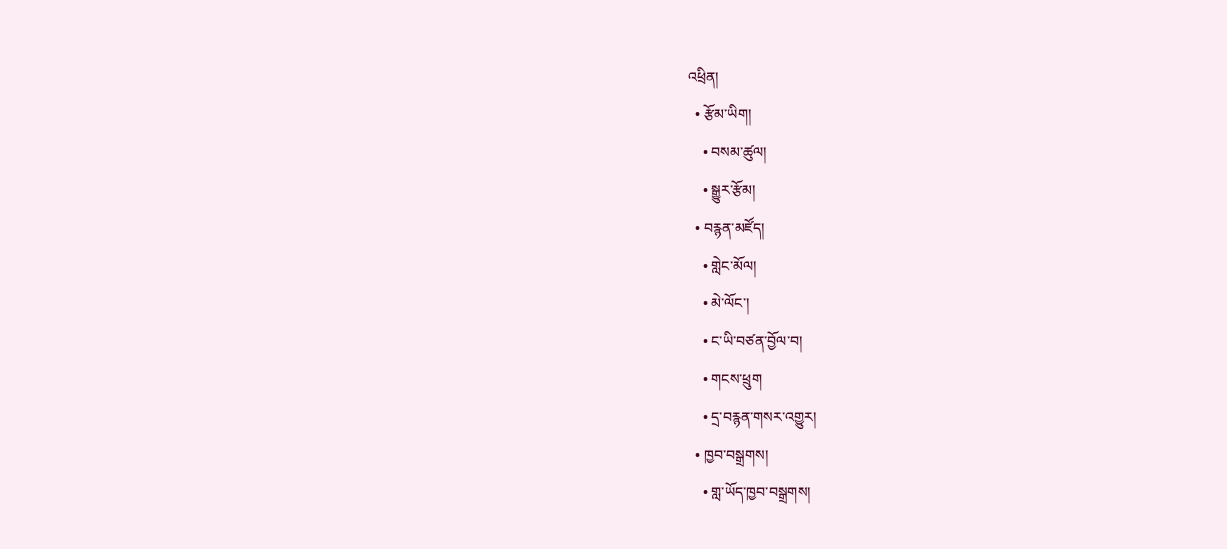འཕྲིན།
  • རྩོམ་ཡིག།
    • བསམ་ཚུལ།
    • སྒྱུར་རྩོམ།
  • བརྙན་མཛོད།
    • གླེང་མོལ།
    • མེ་ལོང་།
    • ང་ཡི་བཙན་བྱོལ་བ།
    • གངས་ཕྲུག
    • དྲ་བརྙན་གསར་འགྱུར།
  • ཁྱབ་བསྒྲགས།
    • གླ་ཡོད་ཁྱབ་བསྒྲགས།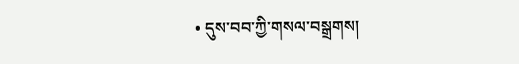• དུས་བབ་ཀྱི་གསལ་བསྒྲགས།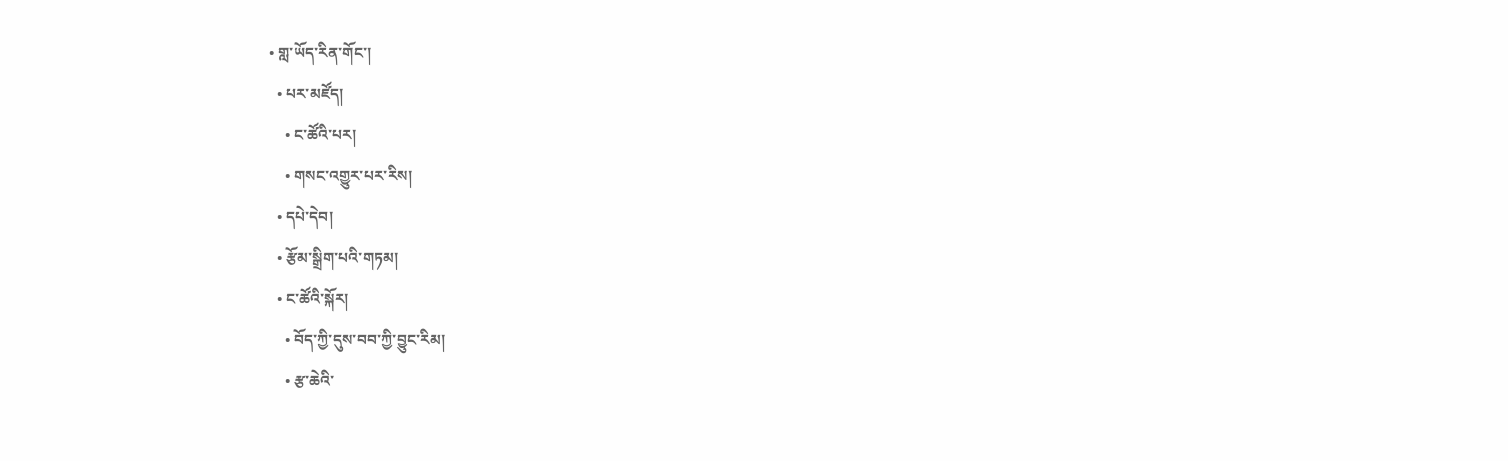• གླ་ཡོད་རིན་གོང་།
  • པར་མཛོད།
    • ང་ཚོའི་པར།
    • གསང་འགྱུར་པར་རིས།
  • དཔེ་དེབ།
  • རྩོམ་སྒྲིག་པའི་གཏམ།
  • ང་ཚོའི་སྐོར།
    • བོད་ཀྱི་དུས་བབ་ཀྱི་བྱུང་རིམ།
    • རྩ་ཆེའི་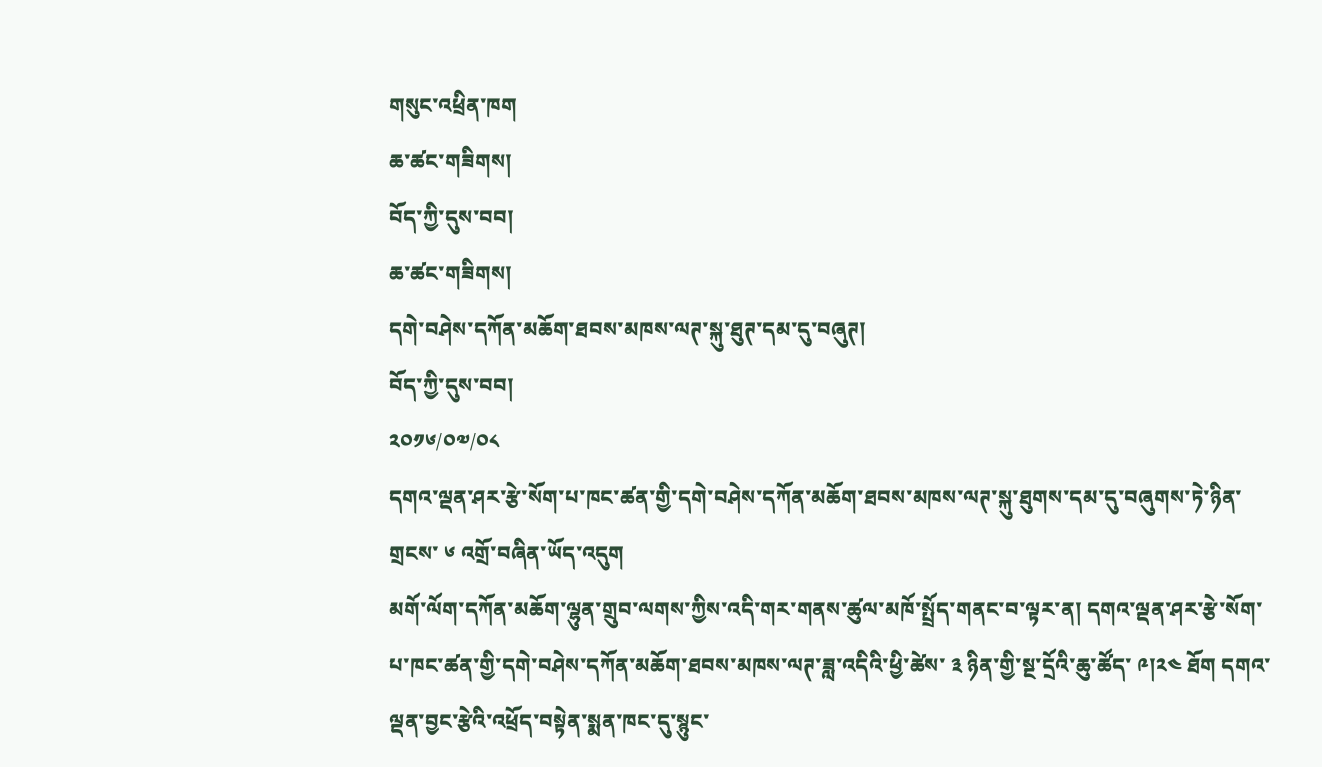གསུང་འཕྲིན་ཁག
ཆ་ཚང་གཟིགས།
བོད་ཀྱི་དུས་བབ།
ཆ་ཚང་གཟིགས།
དགེ་བཤེས་དཀོན་མཆོག་ཐབས་མཁས་ལཊ་སྐུ་ཐུཊ་དམ་དུ་བཞུཊ།
བོད་ཀྱི་དུས་བབ།
༢༠༡༦/༠༧/༠༨
དགའ་ལྡན་ཤར་རྩེ་སོག་པ་ཁང་ཚན་གྱི་དགེ་བཤེས་དཀོན་མཆོག་ཐབས་མཁས་ལཊ་སྐུ་ཐུགས་དམ་དུ་བཞུགས་ཏེ་ཉིན་གྲངས་ ༦ འགྲོ་བཞིན་ཡོད་འདུག
མགོ་ལོག་དཀོན་མཆོག་ལྷུན་གྲུབ་ལགས་ཀྱིས་འདི་གར་གནས་ཚུལ་མཁོ་སྤྲོད་གནང་བ་ལྟར་ན། དགའ་ལྡན་ཤར་རྩེ་སོག་པ་ཁང་ཚན་གྱི་དགེ་བཤེས་དཀོན་མཆོག་ཐབས་མཁས་ལཊ་ཟླ་འདིའི་ཕྱི་ཚེས་ ༣ ཉིན་གྱི་སྔ་དྲོའི་ཆུ་ཚོད་ ༩།༢༤ ཐོག དགའ་ལྡན་བྱང་རྩེའི་འཕྲོད་བསྟེན་སྨན་ཁང་དུ་སྙུང་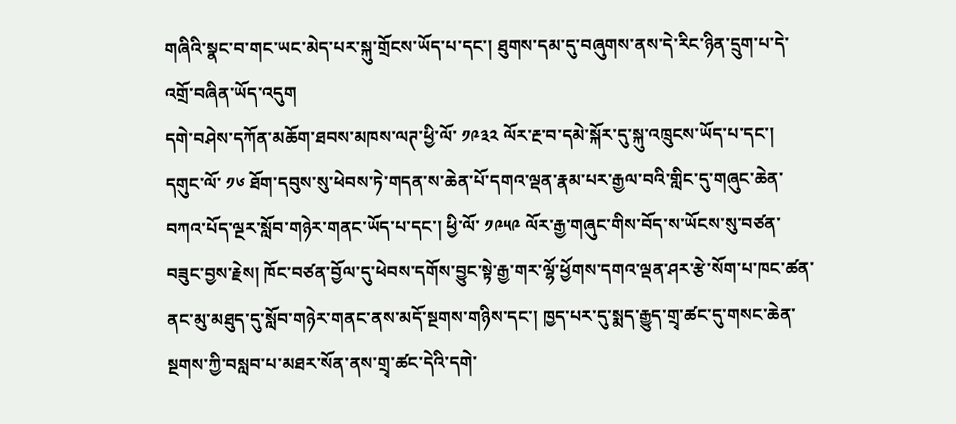གཞིའི་སྣང་བ་གང་ཡང་མེད་པར་སྐུ་གྲོངས་ཡོད་པ་དང་། ཐུགས་དམ་དུ་བཞུགས་ནས་དེ་རིང་ཉིན་དྲུག་པ་དེ་འགྲོ་བཞིན་ཡོད་འདུག
དགེ་བཤེས་དཀོན་མཆོག་ཐབས་མཁས་ལཊ་ཕྱི་ལོ་ ༡༩༣༢ ལོར་རྔ་བ་དམེ་སྐོར་དུ་སྐུ་འཁྲུངས་ཡོད་པ་དང་། དགུང་ལོ་ ༡༦ ཐོག་དབུས་སུ་ཕེབས་ཏེ་གདན་ས་ཆེན་པོ་དགའ་ལྡན་རྣམ་པར་རྒྱལ་བའི་གླིང་དུ་གཞུང་ཆེན་བཀའ་པོད་ལྔར་སློབ་གཉེར་གནང་ཡོད་པ་དང་། ཕྱི་ལོ་ ༡༩༥༩ ལོར་རྒྱ་གཞུང་གིས་བོད་ས་ཡོངས་སུ་བཙན་བཟུང་བྱས་རྗེས། ཁོང་བཙན་བྱོལ་དུ་ཕེབས་དགོས་བྱུང་སྟེ་རྒྱ་གར་ལྷོ་ཕྱོགས་དགའ་ལྡན་ཤར་རྩེ་སོག་པ་ཁང་ཚན་ནང་མུ་མཐུད་དུ་སློབ་གཉེར་གནང་ནས་མདོ་སྔགས་གཉིས་དང་། ཁྱད་པར་དུ་སྨད་རྒྱུད་གྲྭ་ཚང་དུ་གསང་ཆེན་སྔགས་ཀྱི་བསླབ་པ་མཐར་སོན་ནས་གྲྭ་ཚང་དེའི་དགེ་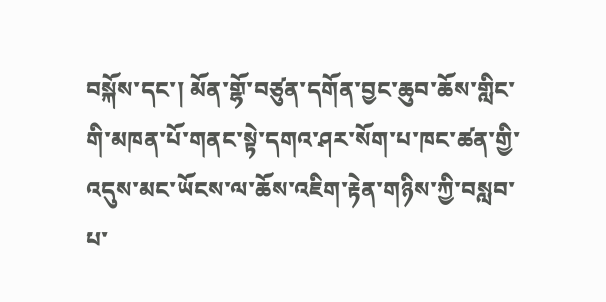བསྐོས་དང་། མོན་གྷོ་བཙུན་དགོན་བྱང་ཆུབ་ཆོས་གླིང་གི་མཁན་པོ་གནང་སྟེ་དགའ་ཤར་སོག་པ་ཁང་ཚན་གྱི་འདུས་མང་ཡོངས་ལ་ཆོས་འཇིག་རྟེན་གཉིས་ཀྱི་བསླབ་པ་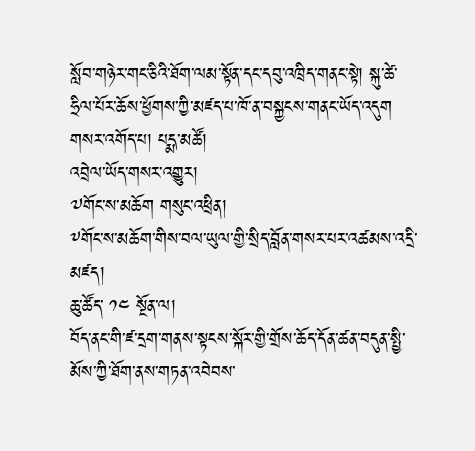སློབ་གཉེར་གང་ཅིའི་ཐོག་ལམ་སྟོན་དང་དབུ་འཁྲིད་གནང་སྟེ། སྐུ་ཚེ་ཧྲིལ་པོར་ཆོས་ཕྱོགས་ཀྱི་མཛད་པ་ཁོ་ན་བསྐྱངས་གནང་ཡོད་འདུག
གསར་འགོད་པ། པདྨ་མཚོ།
འབྲེལ་ཡོད་གསར་འགྱུར།
༧གོང་ས་མཆོག གསུང་འཕྲིན།
༸གོང་ས་མཆོག་གིས་བལ་ཡུལ་གྱི་སྲིད་བློན་གསར་པར་འཚམས་འདྲི་མཛད།
ཆུ་ཚོད་ ༡༤ སྔོན་ལ།
བོད་ནང་གི་ཛ་དྲག་གནས་སྟངས་སྐོར་གྱི་གྲོས་ཆོད་དོན་ཚན་བདུན་སྤྱི་མོས་ཀྱི་ཐོག་ནས་གཏན་འབེབས་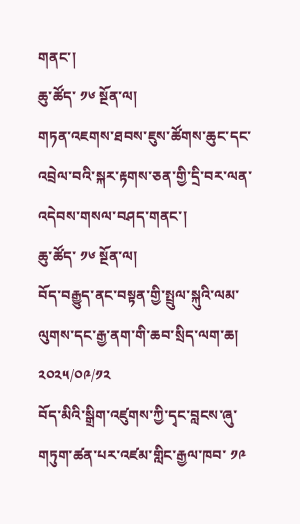གནང་།
ཆུ་ཚོད་ ༡༦ སྔོན་ལ།
གཏན་འཇགས་ཐབས་ཇུས་ཚོགས་ཆུང་དང་འབྲེལ་བའི་སྐར་རྟགས་ཅན་གྱི་དྲི་བར་ལན་འདེབས་གསལ་བཤད་གནང་།
ཆུ་ཚོད་ ༡༦ སྔོན་ལ།
བོད་བརྒྱུད་ནང་བསྟན་གྱི་སྤྲུལ་སྐུའི་ལམ་ལུགས་དང་རྒྱ་ནག་གི་ཆབ་སྲིད་ལག་ཆ།
༢༠༢༥/༠༩/༡༢
བོད་མིའི་སྒྲིག་འཛུགས་ཀྱི་དྭང་བླངས་ཞུ་གཏུག་ཚན་པར་འཛམ་གླིང་རྒྱལ་ཁབ་ ༡༩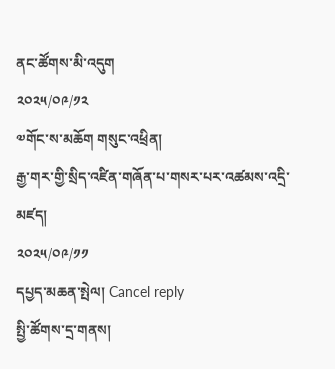ནང་ཚོགས་མི་འདུག
༢༠༢༥/༠༩/༡༢
༧གོང་ས་མཆོག གསུང་འཕྲིན།
རྒྱ་གར་གྱི་སྲིད་འཛིན་གཞོན་པ་གསར་པར་འཚམས་འདྲི་མཛད།
༢༠༢༥/༠༩/༡༡
དཔྱད་མཆན་སྤེལ། Cancel reply
སྤྱི་ཚོགས་དྲ་གནས།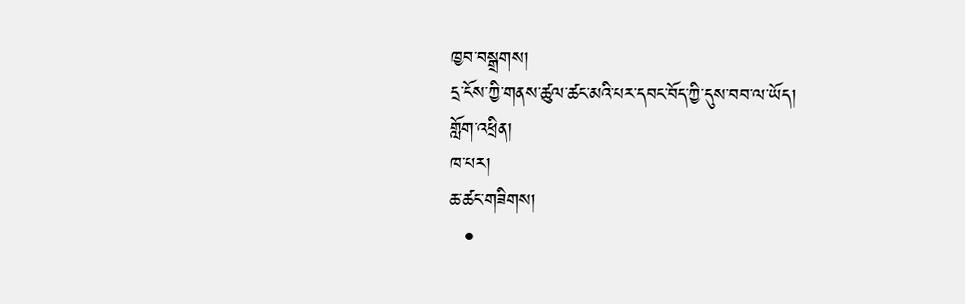ཁྱབ་བསྒྲགས།
དྲ་ངོས་ཀྱི་གནས་ཚུལ་ཚང་མའི་པར་དབང་བོད་ཀྱི་དུས་བབ་ལ་ཡོད།
གློག་འཕྲིན།
ཁ་པར།
ཆ་ཚང་གཟིགས།
  •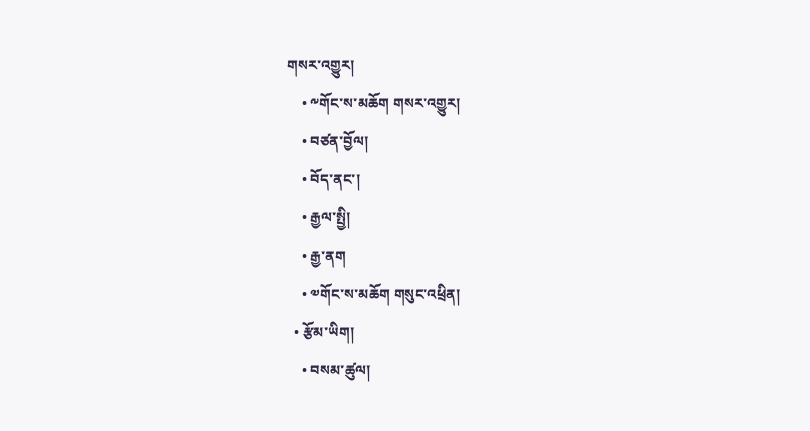གསར་འགྱུར།
    • ༸གོང་ས་མཆོག གསར་འགྱུར།
    • བཙན་བྱོལ།
    • བོད་ནང་།
    • རྒྱལ་སྤྱི།
    • རྒྱ་ནག
    • ༧གོང་ས་མཆོག གསུང་འཕྲིན།
  • རྩོམ་ཡིག།
    • བསམ་ཚུལ།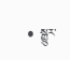• སྒྱུར་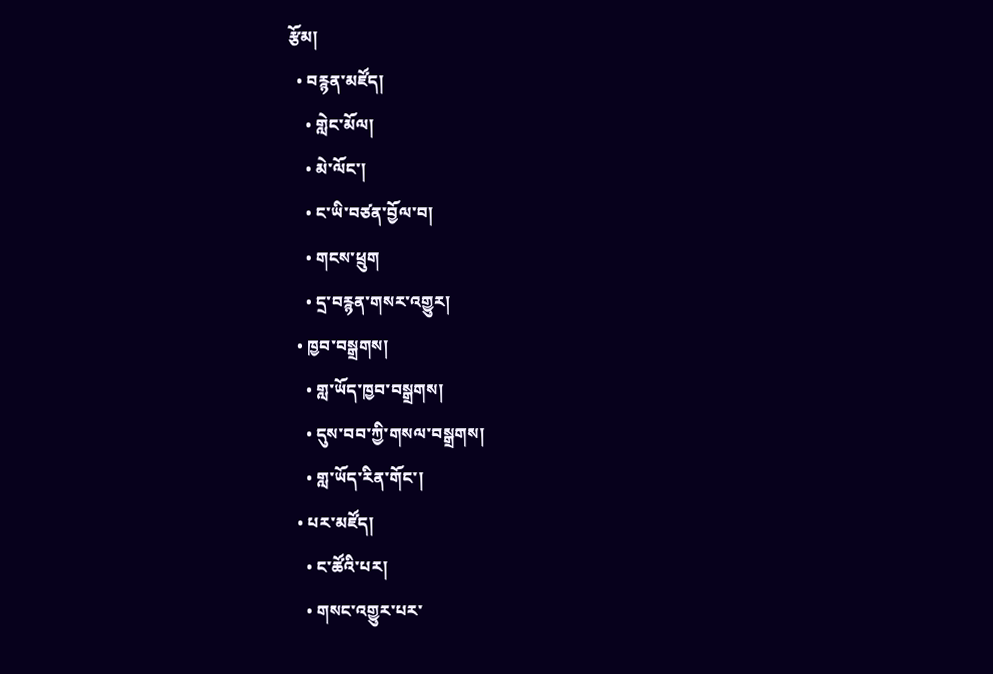རྩོམ།
  • བརྙན་མཛོད།
    • གླེང་མོལ།
    • མེ་ལོང་།
    • ང་ཡི་བཙན་བྱོལ་བ།
    • གངས་ཕྲུག
    • དྲ་བརྙན་གསར་འགྱུར།
  • ཁྱབ་བསྒྲགས།
    • གླ་ཡོད་ཁྱབ་བསྒྲགས།
    • དུས་བབ་ཀྱི་གསལ་བསྒྲགས།
    • གླ་ཡོད་རིན་གོང་།
  • པར་མཛོད།
    • ང་ཚོའི་པར།
    • གསང་འགྱུར་པར་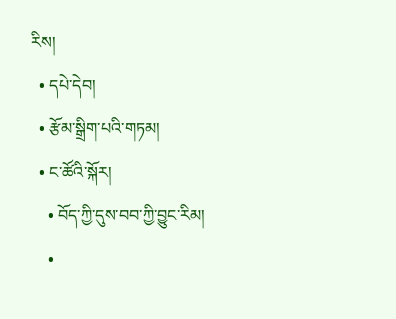རིས།
  • དཔེ་དེབ།
  • རྩོམ་སྒྲིག་པའི་གཏམ།
  • ང་ཚོའི་སྐོར།
    • བོད་ཀྱི་དུས་བབ་ཀྱི་བྱུང་རིམ།
    •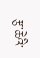རྩ་ཆེའི་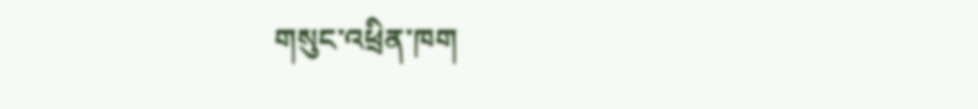གསུང་འཕྲིན་ཁག